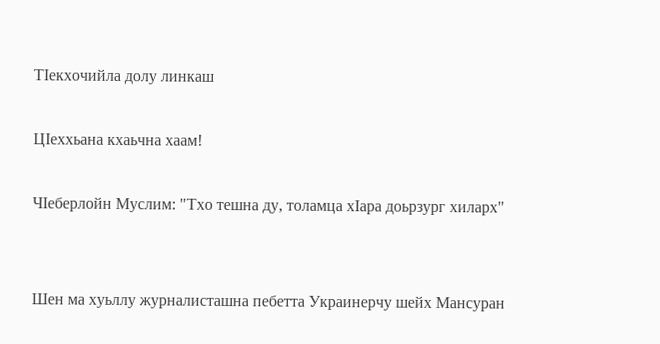ТIекхочийла долу линкаш

ЦIеххьана кхаьчна хаам!

ЧIеберлойн Муслим: "Тхо тешна ду, толамца хIара доьрзург хиларх"


Шен ма хуьллу журналисташна пебетта Украинерчу шейх Мансуран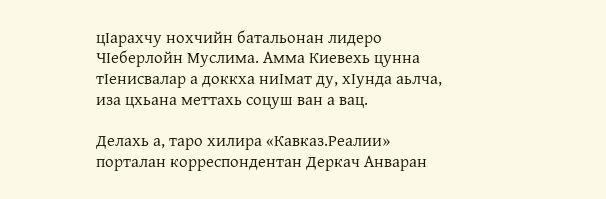цIарахчу нохчийн батальонан лидеро ЧIеберлойн Муслима. Амма Киевехь цунна тIенисвалар а доккха ниIмат ду, хIунда аьлча, иза цхьана меттахь соцуш ван а вац.

Делахь а, таро хилира «Кавказ.Реалии» порталан корреспондентан Деркач Анваран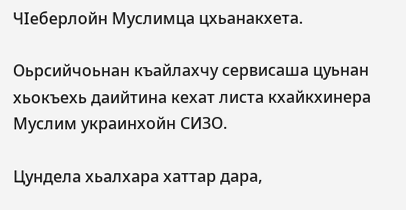ЧIеберлойн Муслимца цхьанакхета.

Оьрсийчоьнан къайлахчу сервисаша цуьнан хьокъехь даийтина кехат листа кхайкхинера Муслим украинхойн СИЗО.

Цундела хьалхара хаттар дара,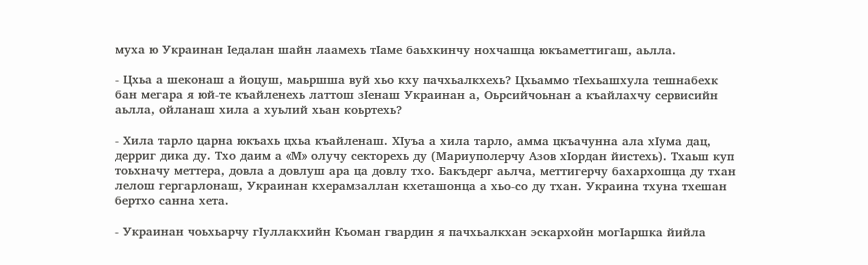муха ю Украинан Iедалан шайн лаамехь тIаме баьхкинчу нохчашца юкъаметтигаш, аьлла.

- Цхьа а шеконаш а йоцуш, маьршша вуй хьо кху пачхьалкхехь? Цхьаммо тIехьашхула тешнабехк бан мегара я юй-те къайленехь латтош зIенаш Украинан а, Оьрсийчоьнан а къайлахчу сервисийн аьлла, ойланаш хила а хуьлий хьан коьртехь?

- Хила тарло царна юкъахь цхьа къайленаш. ХIуъа а хила тарло, амма цкъачунна ала хIума дац, дерриг дика ду. Тхо даим а «М» олучу секторехь ду (Мариуполерчу Азов хIордан йистехь). Тхаьш куп тоьхначу меттера, довла а довлуш ара ца довлу тхо. Бакъдерг аьлча, меттигерчу бахархошца ду тхан лелош гергарлонаш, Украинан кхерамзаллан кхеташонца а хьо-со ду тхан. Украина тхуна тхешан бертхо санна хета.

- Украинан чоьхьарчу гIуллакхийн Къоман гвардин я пачхьалкхан эскархойн могIаршка йийла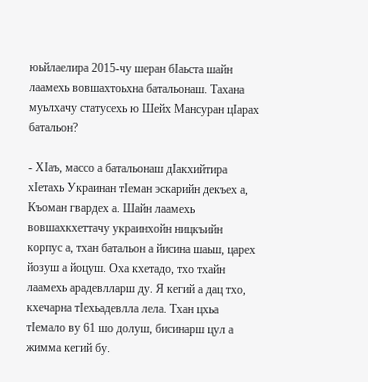юьйлаелира 2015-чу шеран бIаьста шайн лаамехь вовшахтоьхна батальонаш. Тахана муьлхачу статусехь ю Шейх Мансуран цIарах батальон?

- ХIаъ, массо а батальонаш дIакхийтира хIетахь Украинан тIеман эскарийн декъех а, Къоман гвардех а. Шайн лаамехь вовшахкхеттачу украинхойн ницкъийн корпус а, тхан батальон а йисина шаьш, царех йозуш а йоцуш. Оха кхетадо, тхо тхайн лаамехь арадевлларш ду. Я кегий а дац тхо, кхечарна тIехьадевлла лела. Тхан цхьа тIемало ву 61 шо долуш, бисинарш цул а жимма кегий бу.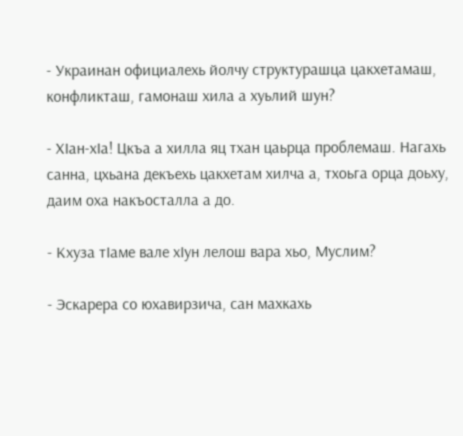- Украинан официалехь йолчу структурашца цакхетамаш, конфликташ, гамонаш хила а хуьлий шун?

- ХIан-хIа! Цкъа а хилла яц тхан цаьрца проблемаш. Нагахь санна, цхьана декъехь цакхетам хилча а, тхоьга орца доьху, даим оха накъосталла а до.

- Кхуза тIаме вале хIун лелош вара хьо, Муслим?

- Эскарера со юхавирзича, сан махкахь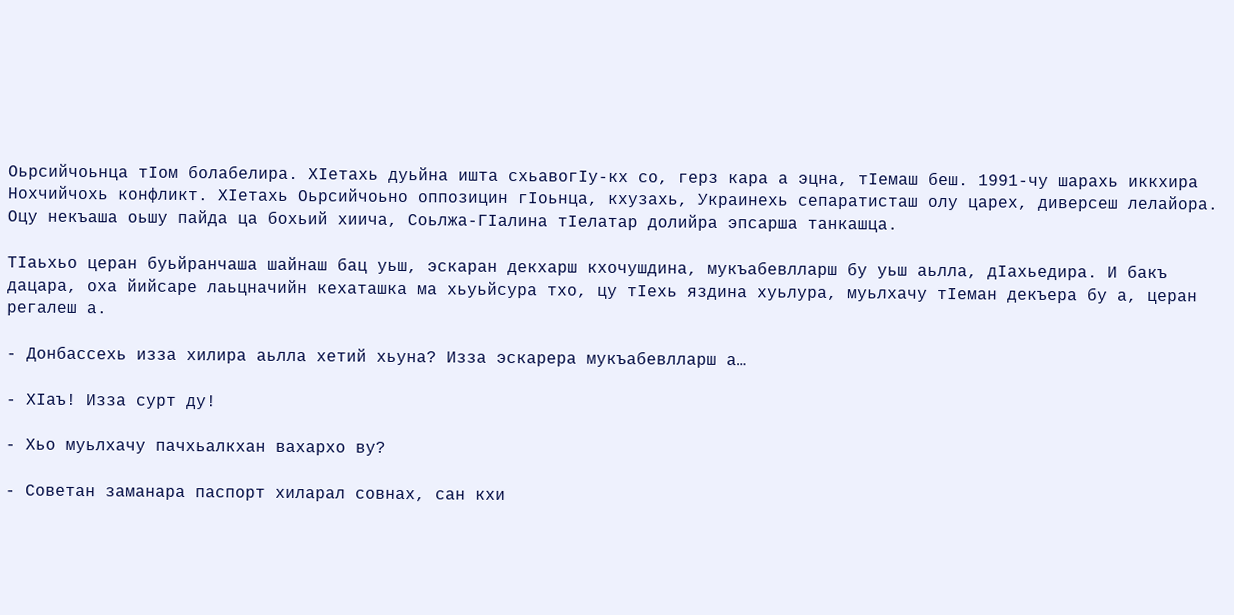Оьрсийчоьнца тIом болабелира. ХIетахь дуьйна ишта схьавогIу-кх со, герз кара а эцна, тIемаш беш. 1991-чу шарахь иккхира Нохчийчохь конфликт. ХIетахь Оьрсийчоьно оппозицин гIоьнца, кхузахь, Украинехь сепаратисташ олу царех, диверсеш лелайора. Оцу некъаша оьшу пайда ца бохьий хиича, Соьлжа-ГIалина тIелатар долийра эпсарша танкашца.

ТIаьхьо церан буьйранчаша шайнаш бац уьш, эскаран декхарш кхочушдина, мукъабевлларш бу уьш аьлла, дIахьедира. И бакъ дацара, оха йийсаре лаьцначийн кехаташка ма хьуьйсура тхо, цу тIехь яздина хуьлура, муьлхачу тIеман декъера бу а, церан регалеш а.

- Донбассехь изза хилира аьлла хетий хьуна? Изза эскарера мукъабевлларш а…

- ХIаъ! Изза сурт ду!

- Хьо муьлхачу пачхьалкхан вахархо ву?

- Советан заманара паспорт хиларал совнах, сан кхи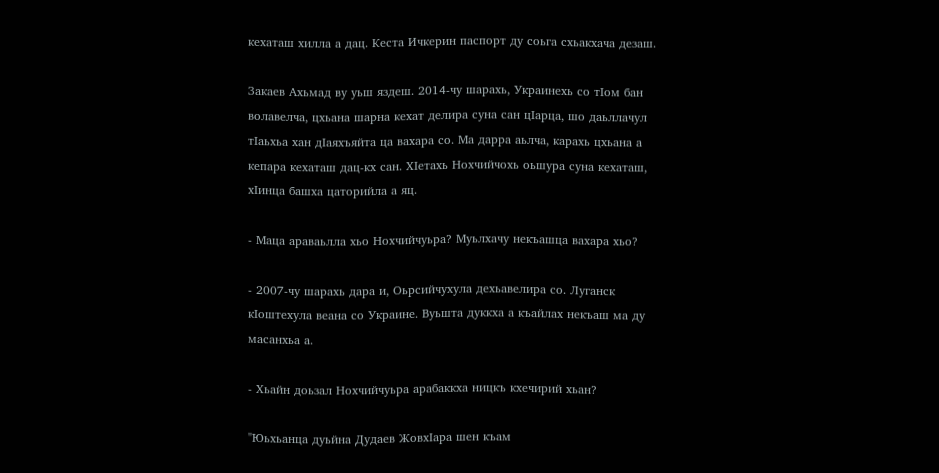кехаташ хилла а дац. Кеста Ичкерин паспорт ду соьга схьакхача дезаш.

Закаев Ахьмад ву уьш яздеш. 2014-чу шарахь, Украинехь со тIом бан волавелча, цхьана шарна кехат делира суна сан цIарца, шо даьллачул тIаьхьа хан дIаяхъяйта ца вахара со. Ма дарра аьлча, карахь цхьана а кепара кехаташ дац-кх сан. ХIетахь Нохчийчохь оьшура суна кехаташ, хIинца башха цаторийла а яц.

- Маца араваьлла хьо Нохчийчуьра? Муьлхачу некъашца вахара хьо?

- 2007-чу шарахь дара и, Оьрсийчухула дехьавелира со. Луганск кIоштехула веана со Украине. Вуьшта дуккха а къайлах некъаш ма ду масанхьа а.

- Хьайн доьзал Нохчийчуьра арабаккха ницкъ кхечирий хьан?

"Юьхьанца дуьйна Дудаев ЖовхIара шен къам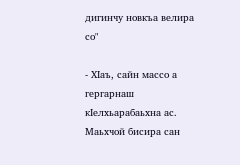дигинчу новкъа велира со"

- ХIаъ, сайн массо а гергарнаш кIелхьарабаьхна ас. Маьхчой бисира сан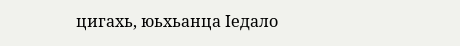цигахь, юьхьанца Iедало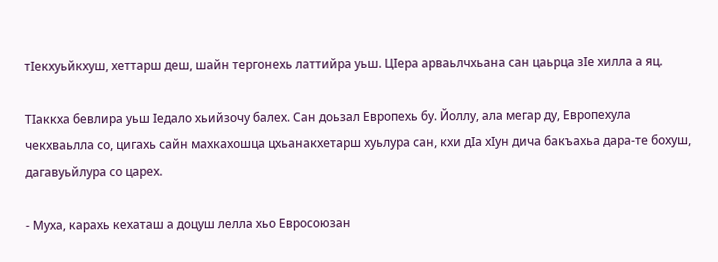тIекхуьйкхуш, хеттарш деш, шайн тергонехь латтийра уьш. ЦIера арваьлчхьана сан цаьрца зIе хилла а яц.

ТIаккха бевлира уьш Iедало хьийзочу балех. Сан доьзал Европехь бу. Йоллу, ала мегар ду, Европехула чекхваьлла со, цигахь сайн махкахошца цхьанакхетарш хуьлура сан, кхи дIа хIун дича бакъахьа дара-те бохуш, дагавуьйлура со царех.

- Муха, карахь кехаташ а доцуш лелла хьо Евросоюзан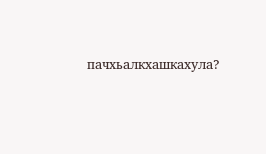пачхьалкхашкахула?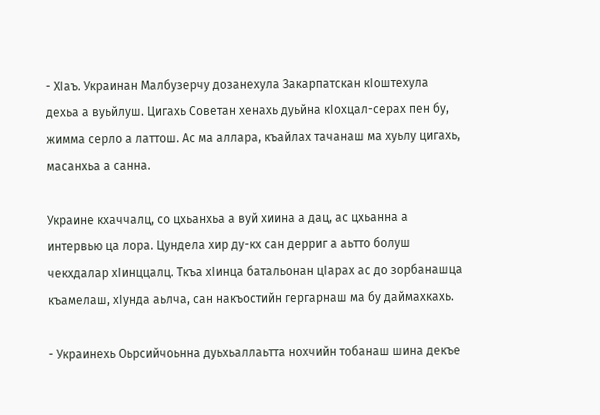- ХIаъ. Украинан Малбузерчу дозанехула Закарпатскан кIоштехула дехьа а вуьйлуш. Цигахь Советан хенахь дуьйна кIохцал-серах пен бу, жимма серло а латтош. Ас ма аллара, къайлах тачанаш ма хуьлу цигахь, масанхьа а санна.

Украине кхаччалц, со цхьанхьа а вуй хиина а дац, ас цхьанна а интервью ца лора. Цундела хир ду-кх сан дерриг а аьтто болуш чекхдалар хIинццалц. Ткъа хIинца батальонан цIарах ас до зорбанашца къамелаш, хIунда аьлча, сан накъостийн гергарнаш ма бу даймахкахь.

- Украинехь Оьрсийчоьнна дуьхьаллаьтта нохчийн тобанаш шина декъе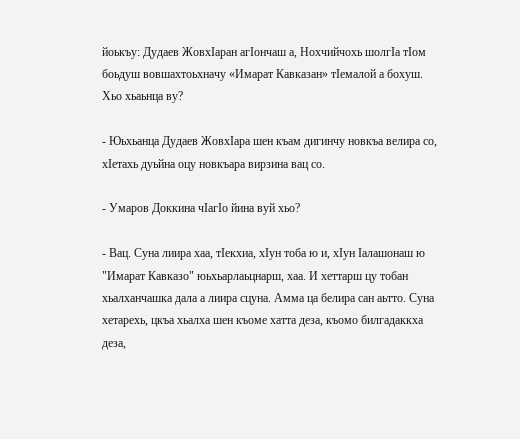йоькъу: Дудаев ЖовхIаран агIончаш а, Нохчийчохь шолгIа тIом боьдуш вовшахтоьхначу «Имарат Кавказан» тIемалой а бохуш. Хьо хьаьнца ву?

- Юьхьанца Дудаев ЖовхIара шен къам дигинчу новкъа велира со, хIетахь дуьйна оцу новкъара вирзина вац со.

- Умаров Доккина чIагIо йина вуй хьо?

- Вац. Суна лиира хаа, тIекхиа, хIун тоба ю и, хIун Iалашонаш ю "Имарат Кавказо" юьхьарлаьцнарш, хаа. И хеттарш цу тобан хьалханчашка дала а лиира сцуна. Амма ца белира сан аьтто. Суна хетарехь, цкъа хьалха шен къоме хатта деза, къомо билгадаккха деза,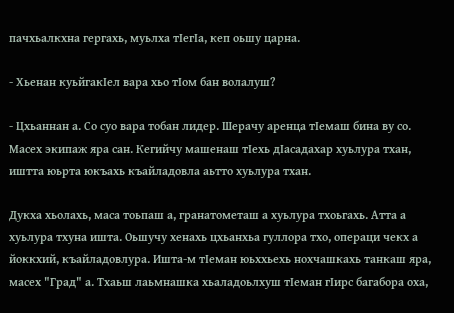пачхьалкхна гергахь, муьлха тIегIа, кеп оьшу царна.

- Хьенан куьйгакIел вара хьо тIом бан волалуш?

- Цхьаннан а. Со суо вара тобан лидер. Шерачу аренца тIемаш бина ву со. Масех экипаж яра сан. Кегийчу машенаш тIехь дIасадахар хуьлура тхан, иштта юьрта юкъахь къайладовла аьтто хуьлура тхан.

Дукха хьолахь, маса тоьпаш а, гранатометаш а хуьлура тхоьгахь. Атта а хуьлура тхуна ишта. Оьшучу хенахь цхьанхьа гуллора тхо, операци чекх а йоккхий, къайладовлура. Ишта-м тIеман юьххьехь нохчашкахь танкаш яра, масех "Град" а. Тхаьш лаьмнашка хьаладоьлхуш тIеман гIирс багабора оха,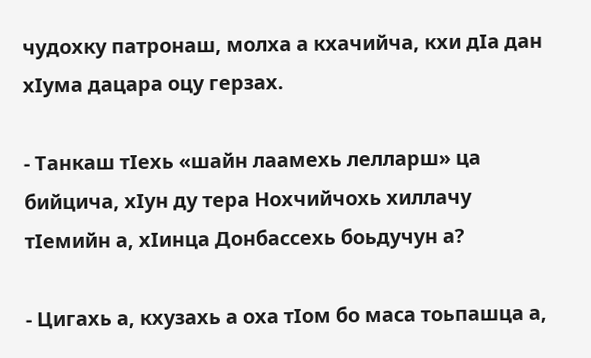чудохку патронаш, молха а кхачийча, кхи дIа дан хIума дацара оцу герзах.

- Танкаш тIехь «шайн лаамехь лелларш» ца бийцича, хIун ду тера Нохчийчохь хиллачу тIемийн а, хIинца Донбассехь боьдучун а?

- Цигахь а, кхузахь а оха тIом бо маса тоьпашца а,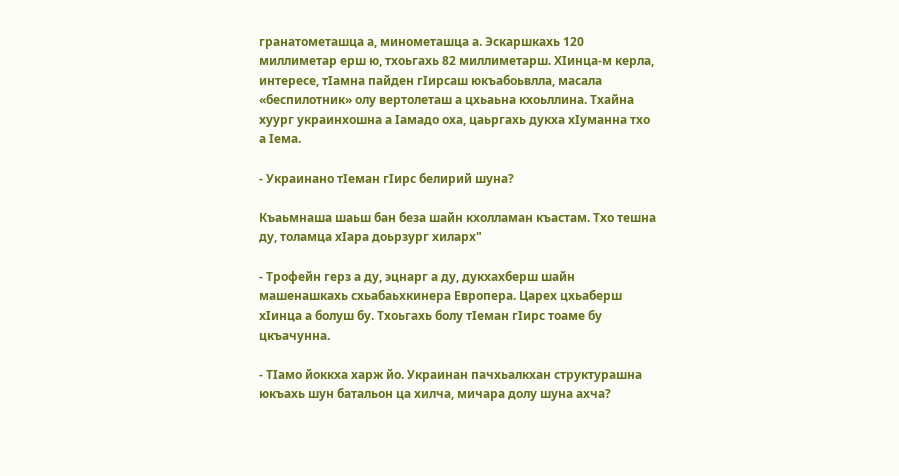гранатометашца а, минометашца а. Эскаршкахь 120 миллиметар ерш ю, тхоьгахь 82 миллиметарш. ХIинца-м керла, интересе, тIамна пайден гIирсаш юкъабоьвлла, масала «беспилотник» олу вертолеташ а цхьаьна кхоьллина. Тхайна хуург украинхошна а Iамадо оха, цаьргахь дукха хIуманна тхо а Iема.

- Украинано тIеман гIирс белирий шуна?

Къаьмнаша шаьш бан беза шайн кхолламан къастам. Тхо тешна ду, толамца хIара доьрзург хиларх"

- Трофейн герз а ду, эцнарг а ду, дукхахберш шайн машенашкахь схьабаьхкинера Европера. Царех цхьаберш хIинца а болуш бу. Тхоьгахь болу тIеман гIирс тоаме бу цкъачунна.

- ТIамо йоккха харж йо. Украинан пачхьалкхан структурашна юкъахь шун батальон ца хилча, мичара долу шуна ахча?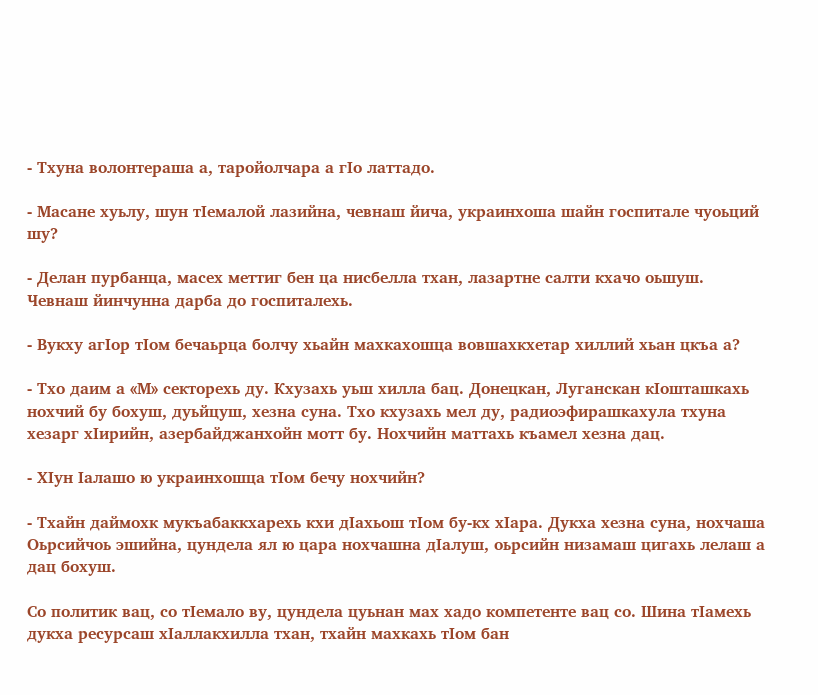- Тхуна волонтераша а, таройолчара а гIо латтадо.

- Масане хуьлу, шун тIемалой лазийна, чевнаш йича, украинхоша шайн госпитале чуоьций шу?

- Делан пурбанца, масех меттиг бен ца нисбелла тхан, лазартне салти кхачо оьшуш. Чевнаш йинчунна дарба до госпиталехь.

- Вукху агIор тIом бечаьрца болчу хьайн махкахошца вовшахкхетар хиллий хьан цкъа а?

- Тхо даим а «М» секторехь ду. Кхузахь уьш хилла бац. Донецкан, Луганскан кIошташкахь нохчий бу бохуш, дуьйцуш, хезна суна. Тхо кхузахь мел ду, радиоэфирашкахула тхуна хезарг хIирийн, азербайджанхойн мотт бу. Нохчийн маттахь къамел хезна дац.

- ХIун Iалашо ю украинхошца тIом бечу нохчийн?

- Тхайн даймохк мукъабаккхарехь кхи дIахьош тIом бу-кх хIара. Дукха хезна суна, нохчаша Оьрсийчоь эшийна, цундела ял ю цара нохчашна дIалуш, оьрсийн низамаш цигахь лелаш а дац бохуш.

Со политик вац, со тIемало ву, цундела цуьнан мах хадо компетенте вац со. Шина тIамехь дукха ресурсаш хIаллакхилла тхан, тхайн махкахь тIом бан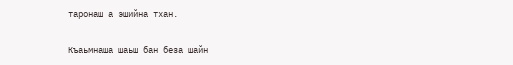таронаш а эшийна тхан.

Къаьмнаша шаьш бан беза шайн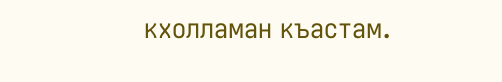кхолламан къастам.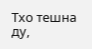Тхо тешна ду,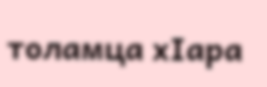толамца хIара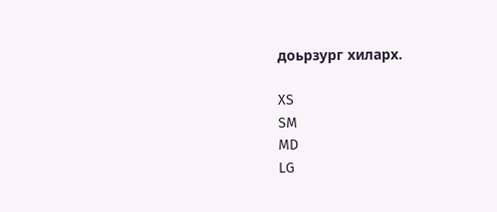доьрзург хиларх.

XS
SM
MD
LG